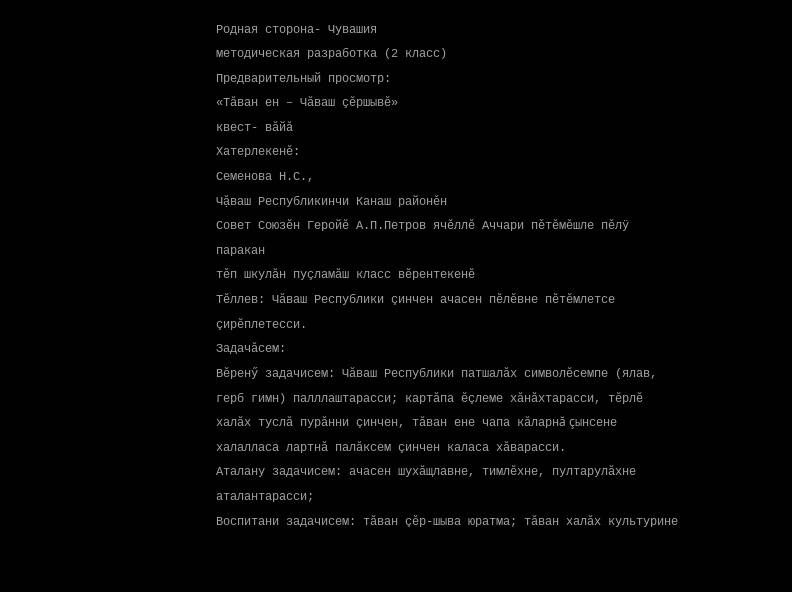Родная сторона- Чувашия
методическая разработка (2 класс)
Предварительный просмотр:
«Тăван ен – Чăваш çĕршывĕ»
квест- вăйă
Хатерлекенӗ:
Семенова Н.С.,
Чặваш Республикинчи Канаш районěн
Совет Союзӗн Геройӗ А.П.Петров ячӗллӗ Аччари пěтěмěшле пěлÿ паракан
тěп шкулăн пуçламăш класс вĕрентекенĕ
Тĕллев: Чăваш Республики çинчен ачасен пĕлĕвне пĕтĕмлетсе çирĕплетесси.
Задачăсем:
Вĕренӳ задачисем: Чăваш Республики патшалăх символĕсемпе (ялав, герб гимн) палллаштарасси; картăпа ĕçлеме хăнăхтарасси, тĕрлĕ халăх туслă пурăнни çинчен, тăван ене чапа кăларнă çынсене халалласа лартнă палăксем çинчен каласа хăварасси.
Аталану задачисем: ачасен шухăщлавне, тимлĕхне, пултарулăхне аталантарасси;
Воспитани задачисем: тăван çĕр-шыва юратма; тăван халăх культурине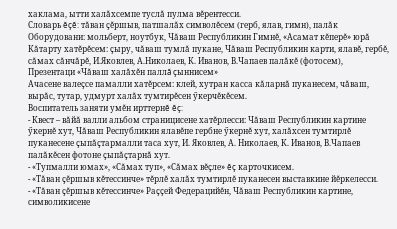хаклама, ытти халăхсемпе туслă пулма вĕрентесси.
Словарь ĕçĕ: тăван çĕршыв, патшалăх символĕсем (герб, ялав, гимн), палăк
Оборудовани: мольберт, ноутбук, Чăваш Республикин Гимнĕ, «Асамат кĕперĕ» юрă
Кăтарту хатĕрĕсем: çыру, чăваш тумлă пукане, Чăваш Республикин карти, ялавĕ, гербĕ, сăмах сăнчăрĕ, И.Яковлев, А.Николаев, К. Иванов, В.Чапаев палăкĕ (фотосем), Презентаци «Чăваш халăхĕн паллă çыннисем»
Ачасене валеçсе памалли хатĕрсем: клей, хутран касса кăларнă пуканесем, чăваш, вырăс, тутар, удмурт халăх тумтирĕсен ӳкерчĕкĕсем.
Воспитатель заняти умĕн ирттернĕ ĕç:
- Квест – вăйă валли альбом страницисене хатĕрлесси: Чăваш Республикин картине ӳкернĕ хут, Чăваш Республикин ялавĕпе гербне ӳкернĕ хут, халăхсен тумтирлĕ пуканесене çыпăçтармалли таса хут, И. Яковлев, А. Николаев, К. Иванов, В.Чапаев палăкĕсен фотоне çыпăçтарнă хут.
- «Тупмалли юмах», «Сăмах туп», «Сăмах вĕçле» ĕç карточкисем.
- «Тăван çĕршыв кĕтессинче» тĕрлĕ халăх тумтирлĕ пуканесен выставкине йĕркелесси.
- «Тăван çĕршыв кĕтессинче» Раççей Федерацийĕн, Чăваш Республикин картине, символикисене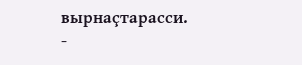вырнаçтарасси.
-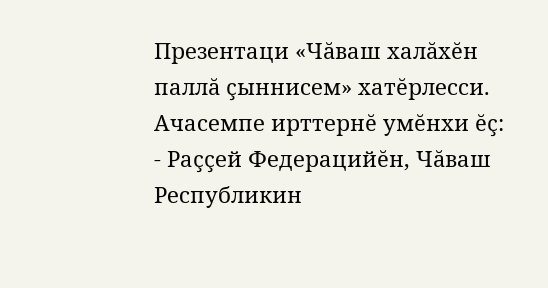Презентаци «Чăваш халăхĕн паллă çыннисем» хатĕрлесси.
Ачасемпе ирттернĕ умĕнхи ĕç:
- Раççей Федерацийĕн, Чăваш Республикин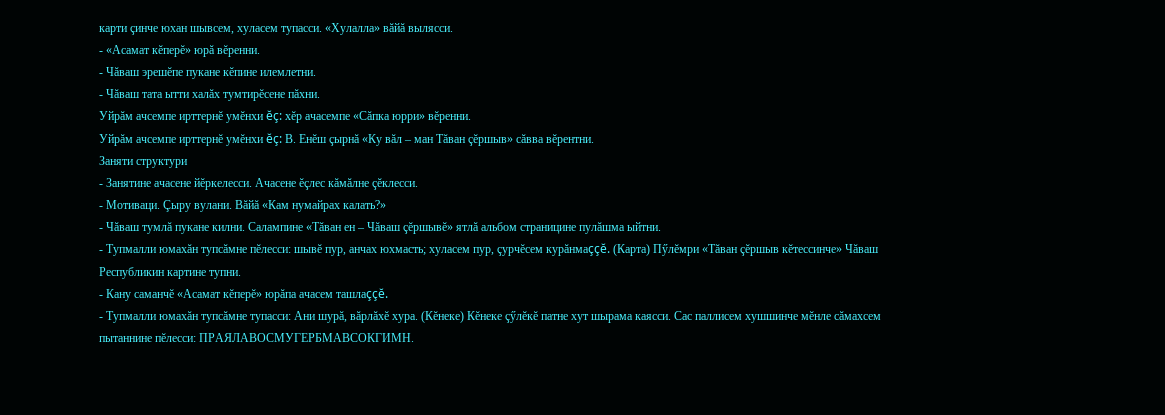карти çинче юхан шывсем, хуласем тупасси. «Хулалла» вăйă вылясси.
- «Асамат кĕперĕ» юрă вĕренни.
- Чăваш эрешĕпе пукане кĕпине илемлетни.
- Чăваш тата ытти халăх тумтирĕсене пăхни.
Уйрăм ачсемпе ирттернĕ умĕнхи ĕç: хĕр ачасемпе «Сăпка юрри» вĕренни.
Уйрăм ачсемпе ирттернĕ умĕнхи ĕç: В. Енĕш çырнă «Ку вăл – ман Тăван çĕршыв» сăвва вĕрентни.
Заняти структури
- Занятине ачасене йĕркелесси. Ачасене ĕçлес кăмăлне çĕклесси.
- Мотиваци. Çыру вулани. Вăйă «Кам нумайрах калать?»
- Чăваш тумлă пукане килни. Салампине «Тăван ен – Чăваш çĕршывĕ» ятлă альбом страницине пулăшма ыйтни.
- Тупмалли юмахăн тупсăмне пĕлесси: шывĕ пур, анчах юхмасть; хуласем пур, çурчĕсем курăнмаççĕ. (Карта) Пӳлĕмри «Тăван çĕршыв кĕтессинче» Чăваш Республикин картине тупни.
- Кану саманчĕ «Асамат кĕперĕ» юрăпа ачасем ташлаççĕ.
- Тупмалли юмахăн тупсăмне тупасси: Ани шурă, вăрлăхĕ хура. (Кĕнеке) Кĕнеке çӳлĕкĕ патне хут шырама каясси. Сас паллисем хушшинче мĕнле сăмахсем пытаннине пĕлесси: ПРАЯЛАВОСМУГЕРБМАВСОКГИМН.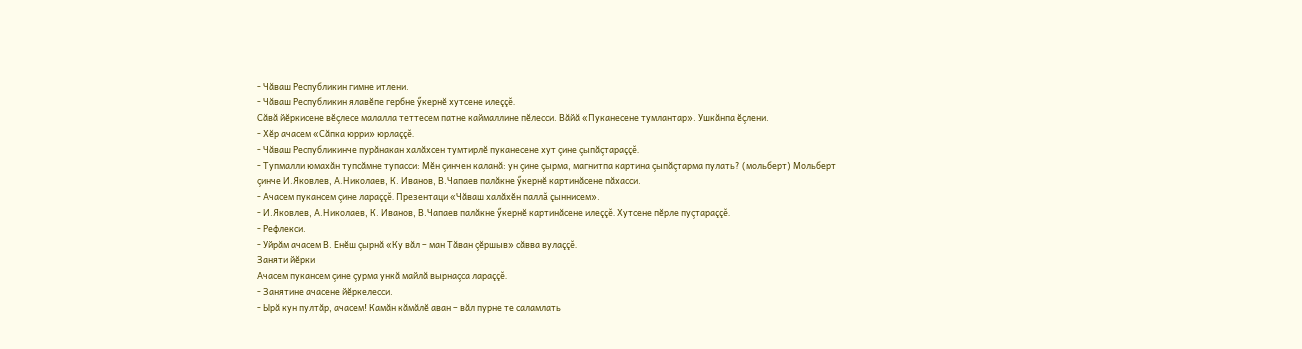- Чăваш Республикин гимне итлени.
- Чăваш Республикин ялавĕпе гербне ӳкернĕ хутсене илеççĕ.
Сăвă йĕркисене вĕçлесе малалла теттесем патне каймаллине пĕлесси. Вăйă «Пуканесене тумлантар». Ушкăнпа ĕçлени.
- Хĕр ачасем «Сăпка юрри» юрлаççĕ.
- Чăваш Республикинче пурăнакан халăхсен тумтирлĕ пуканесене хут çине çыпăçтараççĕ.
- Тупмалли юмахăн тупсăмне тупасси: Мĕн çинчен каланă: ун çине çырма, магнитпа картина çыпăçтарма пулать? (мольберт) Мольберт çинче И.Яковлев, А.Николаев, К. Иванов, В.Чапаев палăкне ӳкернĕ картинăсене пăхасси.
- Ачасем пукансем çине лараççĕ. Презентаци «Чăваш халăхĕн паллă çыннисем».
- И.Яковлев, А.Николаев, К. Иванов, В.Чапаев палăкне ӳкернĕ картинăсене илеççĕ. Хутсене пĕрле пуçтараççĕ.
- Рефлекси.
- Уйрăм ачасем В. Енĕш çырнă «Ку вăл – ман Тăван çĕршыв» сăвва вулаççĕ.
Заняти йĕрки
Ачасем пукансем çине çурма ункă майлă вырнаçса лараççĕ.
- Занятине ачасене йĕркелесси.
- Ырă кун пултăр, ачасем! Камăн кăмăлĕ аван – вăл пурне те саламлать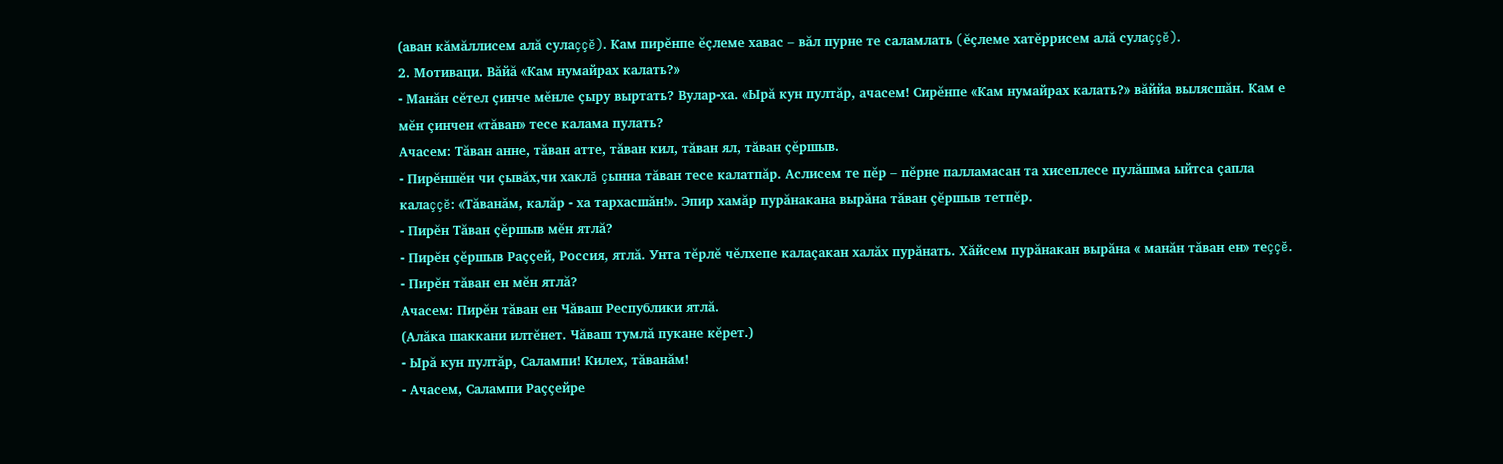(аван кăмăллисем алă сулаççĕ). Кам пирĕнпе ĕçлеме хавас – вăл пурне те саламлать (ĕçлеме хатĕррисем алă сулаççĕ).
2. Мотиваци. Вăйă «Кам нумайрах калать?»
- Манăн сĕтел çинче мĕнле çыру выртать? Вулар-ха. «Ырă кун пултăр, ачасем! Сирĕнпе «Кам нумайрах калать?» вăййа вылясшăн. Кам е мĕн çинчен «тăван» тесе калама пулать?
Ачасем: Тăван анне, тăван атте, тăван кил, тăван ял, тăван çĕршыв.
- Пирĕншĕн чи çывăх,чи хаклă çынна тăван тесе калатпăр. Аслисем те пĕр – пĕрне палламасан та хисеплесе пулăшма ыйтса çапла калаççĕ: «Тăванăм, калăр - ха тархасшăн!». Эпир хамăр пурăнакана вырăна тăван çĕршыв тетпĕр.
- Пирĕн Тăван çĕршыв мĕн ятлă?
- Пирĕн çĕршыв Раççей, Россия, ятлă. Унта тĕрлĕ чĕлхепе калаçакан халăх пурăнать. Хăйсем пурăнакан вырăна « манăн тăван ен» теççĕ.
- Пирĕн тăван ен мĕн ятлă?
Ачасем: Пирĕн тăван ен Чăваш Республики ятлă.
(Алăка шаккани илтĕнет. Чăваш тумлă пукане кĕрет.)
- Ырă кун пултăр, Салампи! Килех, тăванăм!
- Ачасем, Салампи Раççейре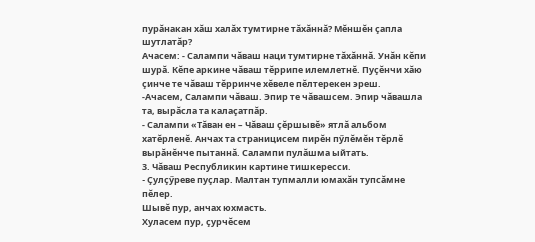пурăнакан хăш халăх тумтирне тăхăннă? Мĕншĕн çапла шутлатăр?
Ачасем: - Салампи чăваш наци тумтирне тăхăннă. Унăн кĕпи шурă. Кĕпе аркине чăваш тĕррипе илемлетнĕ. Пуçĕнчи хăю çинче те чăваш тĕрринче хĕвеле пĕлтерекен эреш.
-Ачасем, Салампи чăваш. Эпир те чăвашсем. Эпир чăвашла та, вырăсла та калаçатпăр.
- Салампи «Тăван ен – Чăваш çĕршывĕ» ятлă альбом хатĕрленĕ. Анчах та страницисем пирĕн пӳлĕмĕн тĕрлĕ вырăнĕнче пытаннă. Салампи пулăшма ыйтать.
3. Чăваш Республикин картине тишкересси.
- Çулçӳреве пуçлар. Малтан тупмалли юмахăн тупсăмне пĕлер.
Шывĕ пур, анчах юхмасть.
Хуласем пур, çурчĕсем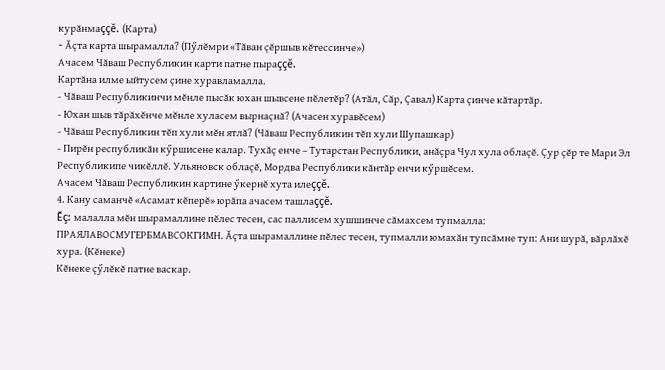курăнмаççĕ. (Карта)
- Ăçта карта шырамалла? (Пӳлĕмри «Тăван çĕршыв кĕтессинче»)
Ачасем Чăваш Республикин карти патне пыраççĕ.
Картăна илме ыйтусем çине хуравламалла.
- Чăваш Республикинчи мĕнле пысăк юхан шывсене пĕлетĕр? (Атăл, Сăр, Çавал) Карта çинче кăтартăр.
- Юхан шыв тăрăхĕнче мĕнле хуласем вырнаçнă? (Ачасен хуравĕсем)
- Чăваш Республикин тĕп хули мĕн ятлă? (Чăваш Республикин тĕп хули Шупашкар)
- Пирĕн республикăн кӳршисене калар. Тухăç енче – Тутарстан Республики, анăçра Чул хула облаçĕ. Çур çĕр те Мари Эл Республикипе чикĕллĕ. Ульяновск облаçĕ, Мордва Республики кăнтăр енчи кӳршĕсем.
Ачасем Чăваш Республикин картине ӳкернĕ хута илеççĕ.
4. Кану саманчĕ «Асамат кĕперĕ» юрăпа ачасем ташлаççĕ.
Ĕç: малалла мĕн шырамаллине пĕлес тесен, сас паллисем хушшинче сăмахсем тупмалла: ПРАЯЛАВОСМУГЕРБМАВСОКГИМН. Ăçта шырамаллине пĕлес тесен, тупмалли юмахăн тупсăмне туп: Ани шурă, вăрлăхĕ хура. (Кĕнеке)
Кĕнеке çӳлĕкĕ патне васкар.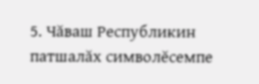5. Чăваш Республикин патшалăх символĕсемпе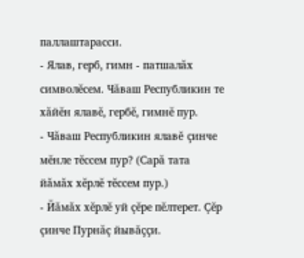паллаштарасси.
- Ялав, герб, гимн - патшалăх символĕсем. Чăваш Республикин те хăйĕн ялавĕ, гербĕ, гимнĕ пур.
- Чăваш Республикин ялавĕ çинче мĕнле тĕссем пур? (Сарă тата йăмăх хĕрлĕ тĕссем пур.)
- Йăмăх хĕрлĕ уй çĕре пĕлтерет. Çĕр çинче Пурнăç йывăççи.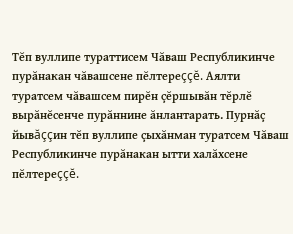Тĕп вуллипе тураттисем Чăваш Республикинче пурăнакан чăвашсене пĕлтереççĕ. Аялти туратсем чăвашсем пирĕн çĕршывăн тĕрлĕ вырăнĕсенче пурăннине ăнлантарать. Пурнăç йывăççин тĕп вуллипе çыхăнман туратсем Чăваш Республикинче пурăнакан ытти халăхсене пĕлтереççĕ.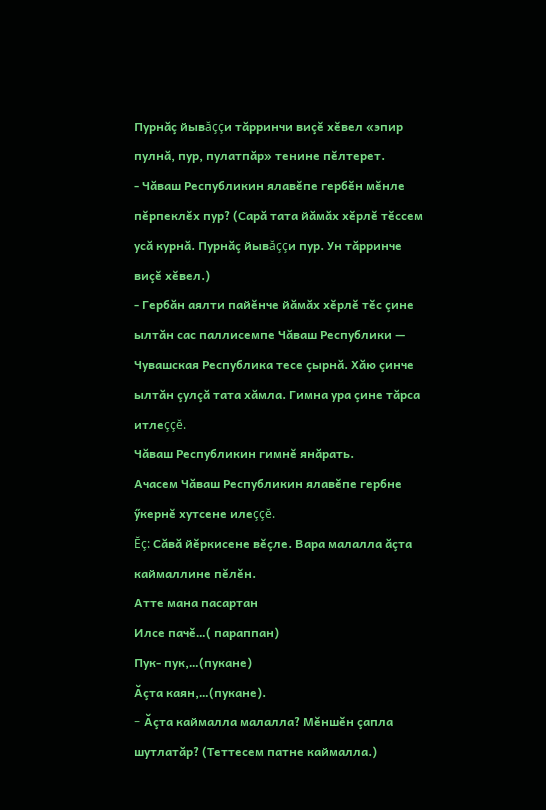Пурнăç йывăççи тăрринчи виçĕ хĕвел «эпир пулнă, пур, пулатпăр» тенине пĕлтерет.
- Чăваш Республикин ялавĕпе гербĕн мĕнле пĕрпеклĕх пур? (Сарă тата йăмăх хĕрлĕ тĕссем усă курнă. Пурнăç йывăççи пур. Ун тăрринче виçĕ хĕвел.)
- Гербăн аялти пайĕнче йăмăх хĕрлĕ тĕс çине ылтăн сас паллисемпе Чăваш Республики — Чувашская Республика тесе çырнă. Хăю çинче ылтăн çулçă тата хăмла. Гимна ура çине тăрса итлеççĕ.
Чăваш Республикин гимнĕ янăрать.
Ачасем Чăваш Республикин ялавĕпе гербне ӳкернĕ хутсене илеççĕ.
Ĕç: Сăвă йĕркисене вĕçле. Вара малалла ăçта каймаллине пĕлĕн.
Атте мана пасартан
Илсе пачĕ…( параппан)
Пук- пук,…(пукане)
Ăçта каян,…(пукане).
- Ăçта каймалла малалла? Мĕншĕн çапла шутлатăр? (Теттесем патне каймалла.)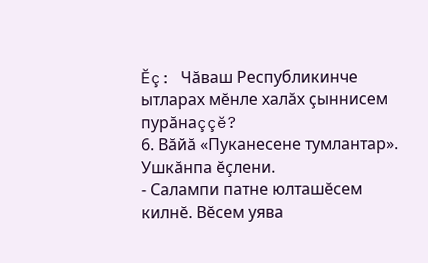Ĕç: Чăваш Республикинче ытларах мĕнле халăх çыннисем пурăнаççĕ?
6. Вăйă «Пуканесене тумлантар». Ушкăнпа ĕçлени.
- Салампи патне юлташĕсем килнĕ. Вĕсем уява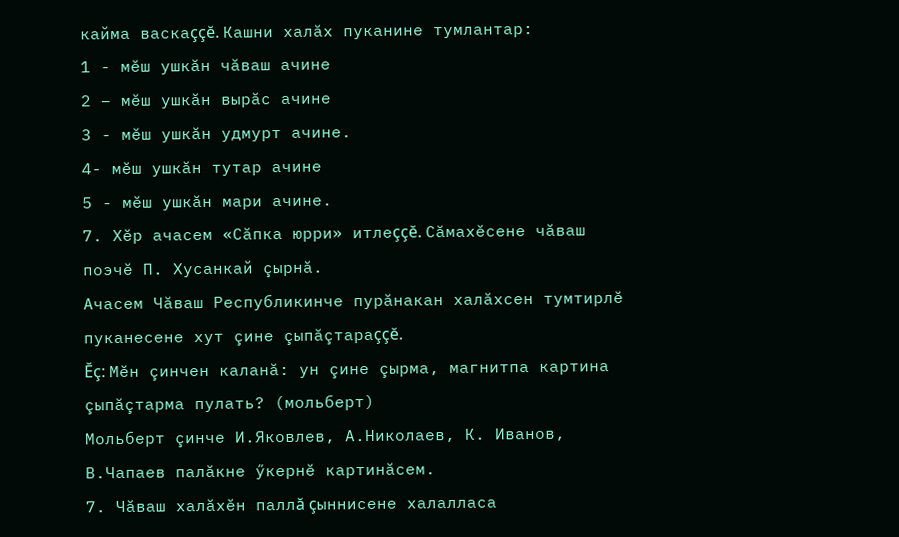кайма васкаççĕ. Кашни халăх пуканине тумлантар:
1 - мĕш ушкăн чăваш ачине
2 – мĕш ушкăн вырăс ачине
3 - мĕш ушкăн удмурт ачине.
4- мĕш ушкăн тутар ачине
5 - мĕш ушкăн мари ачине.
7. Хĕр ачасем «Сăпка юрри» итлеççĕ. Сăмахĕсене чăваш поэчĕ П. Хусанкай çырнă.
Ачасем Чăваш Республикинче пурăнакан халăхсен тумтирлĕ пуканесене хут çине çыпăçтараççĕ.
Ĕç: Мĕн çинчен каланă: ун çине çырма, магнитпа картина çыпăçтарма пулать? (мольберт)
Мольберт çинче И.Яковлев, А.Николаев, К. Иванов, В.Чапаев палăкне ӳкернĕ картинăсем.
7. Чăваш халăхĕн паллă çыннисене халалласа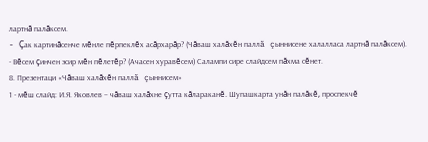лартнă палăксем.
- Çак картинăсенче мĕнле пĕрпеклĕх асăрхарăр? (Чăваш халăхĕн паллă çыннисене халалласа лартнă палăксем).
- Вĕсем çинчен эсир мĕн пĕлетĕр? (Ачасен хуравĕсем) Салампи сире слайдсем пăхма сĕнет.
8. Презентаци «Чăваш халăхĕн паллă çыннисем»
1 - мĕш слайд: И.Я. Яковлев – чăваш халăхне çутта кăлараканĕ. Шупашкарта унăн палăкĕ, проспекчĕ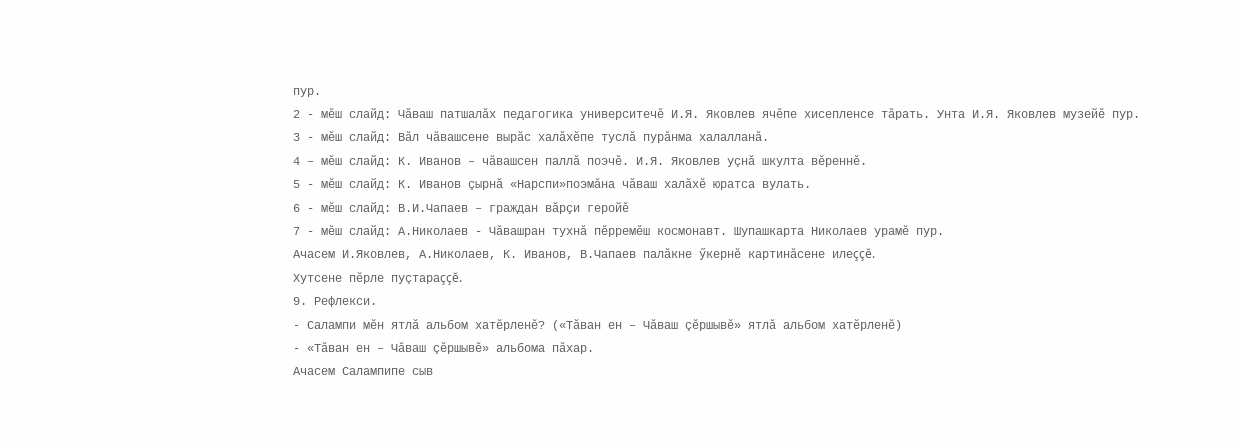пур.
2 - мĕш слайд: Чăваш патшалăх педагогика университечĕ И.Я. Яковлев ячĕпе хисепленсе тăрать. Унта И.Я. Яковлев музейĕ пур.
3 - мĕш слайд: Вăл чăвашсене вырăс халăхĕпе туслă пурăнма халалланă.
4 – мĕш слайд: К. Иванов – чăвашсен паллă поэчĕ. И.Я. Яковлев уçнă шкулта вĕреннĕ.
5 - мĕш слайд: К. Иванов çырнă «Нарспи»поэмăна чăваш халăхĕ юратса вулать.
6 - мĕш слайд: В.И.Чапаев – граждан вăрçи геройĕ
7 - мĕш слайд: А.Николаев - Чăвашран тухнă пĕрремĕш космонавт. Шупашкарта Николаев урамĕ пур.
Ачасем И.Яковлев, А.Николаев, К. Иванов, В.Чапаев палăкне ӳкернĕ картинăсене илеççĕ.
Хутсене пĕрле пуçтараççĕ.
9. Рефлекси.
- Салампи мĕн ятлă альбом хатĕрленĕ? («Тăван ен – Чăваш çĕршывĕ» ятлă альбом хатĕрленĕ)
- «Тăван ен – Чăваш çĕршывĕ» альбома пăхар.
Ачасем Салампипе сыв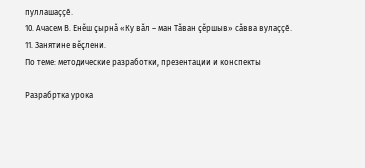пуллашаççĕ.
10. Ачасем В. Енĕш çырнă «Ку вăл – ман Тăван çĕршыв» сăвва вулаççĕ.
11. Занятине вĕçлени.
По теме: методические разработки, презентации и конспекты

Разрабртка урока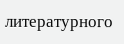литературного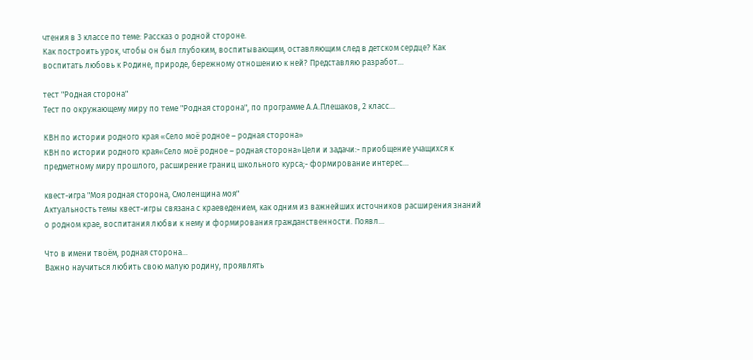чтения в 3 классе по теме: Рассказ о родной стороне.
Как построить урок, чтобы он был глубоким, воспитывающим, оставляющим след в детском сердце? Как воспитать любовь к Родине, природе, бережному отношению к ней? Представляю разработ...

тест "Родная сторона"
Тест по окружающему миру по теме "Родная сторона", по программе А.А.Плешаков, 2 класс...

КВН по истории родного края «Село моё родное – родная сторона»
КВН по истории родного края«Село моё родное – родная сторона»Цели и задачи:- приобщение учащихся к предметному миру прошлого, расширение границ школьного курса;- формирование интерес...

квест-игра "Моя родная сторона, Смоленщина моя"
Актуальность темы квест-игры связана с краеведением, как одним из важнейших источников расширения знаний о родном крае, воспитания любви к нему и формирования гражданственности. Появл...

Что в имени твоём, родная сторона...
Важно научиться любить свою малую родину, проявлять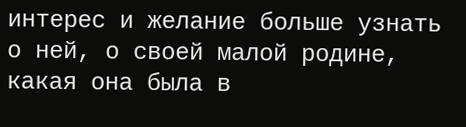интерес и желание больше узнать о ней, о своей малой родине, какая она была в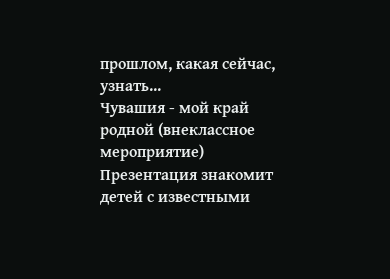прошлом, какая сейчас, узнать...
Чувашия - мой край родной (внеклассное мероприятие)
Презентация знакомит детей с известными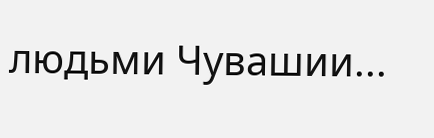людьми Чувашии...